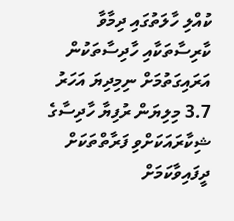ކުއްލި ހާލަތުގައި ދިމާވާ ކާރިސާތަކާއި ހާދިސާތަކުން އަރައިގަތުމަށް ނިމިދިޔަ އަހަރު 3.7 މިލިޔަން ރުފިޔާ ހާދިސާގެ ޝިކާރައަކަށްވި ފަރާތްތަކަށް ދީފައިވާކަމަށް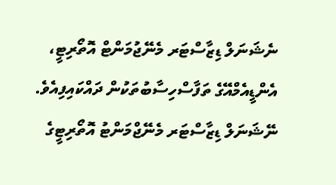ނެޝަނަލް ޑިޒާސްޓަރ މެނޭޖުމަންޓް އޮތޯރިޓީ، އެންޑީއެމްއޭގެ ތަފާސްހިސާބުތަކުން ދައްކައިފިއެވެ.
ނޭޝަނަލް ޑިޒާސްޓަރ މެނޭޖްމަންޓު އޮތޯރިޓީގެ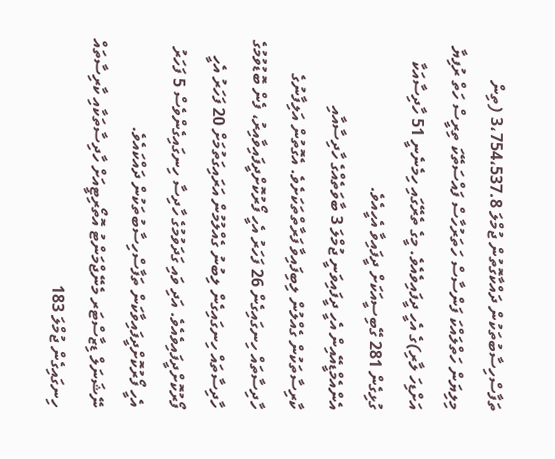ތަފާސްހިސާބުތަކުން ދައްކާގޮތުން ޖުމްލަ 3،754،537.8 (ތިން މިލިޔަން ހަތްލައްކަ ފަންސާސް ހަތަރުހާސް ފައްސަތޭކަ ތިރީސް ހަތް ރުފިޔާ އަށްޑިހަ ލާރި)ގެ އެހީ ދީފައިވެއެވެ. މީގެ ތެރޭގައި ހިމެނެނީ 51 ހާދިސާއަކާ ގުޅިގެން 281 ގޭބިސީއަކަށް ދީފައިވާ އެހީއެވެ.
އެންއެމްޑީއޭއިން އެހީ ދީފައިވަނީ ޖުމްލަ 3 ބާވަތެއްގެ ހާދިސާއާއި ކާރިސާތަކުން ގެއްލުން ލިބިފައިވާ ފަރާތްތަކަށެވެ. އެގޮތުން އަލިފާނުގެ ހާދިސާތައް ހިނގައިގެން 26 ފަހަރު އެހީ ފޯރުކޮށްދީފައިވާއިރު، ފެން ބޮޑުވުމުގެ ހާދިސާތައް ހިނގައިގެން ލިބުނު ގެއްލުމުން އަރައިގަތުމަށް 20 ފަހަރު އެހީ ފޯރުކޮށްދީފައިވެއެވެ. އަދި ވައި ގަދަވުމުގެ ހާދިސާ ހިނގައިގެންވެސް 5 ފަހަރު އެހީ ފޯރުކޮށްދީފައިވާކަން ތަފާސްހިސާބުތަކުން ދައްކައެވެ.
ނޭޝަނަލް ޑިޒާސްޓަރ މެނޭޖްމަންޓު އޮތޯރިޓީއަށް ހާދިސާތަކާއި ކާރިސާތައް ހިނގައިގެން ޖުމްލަ 183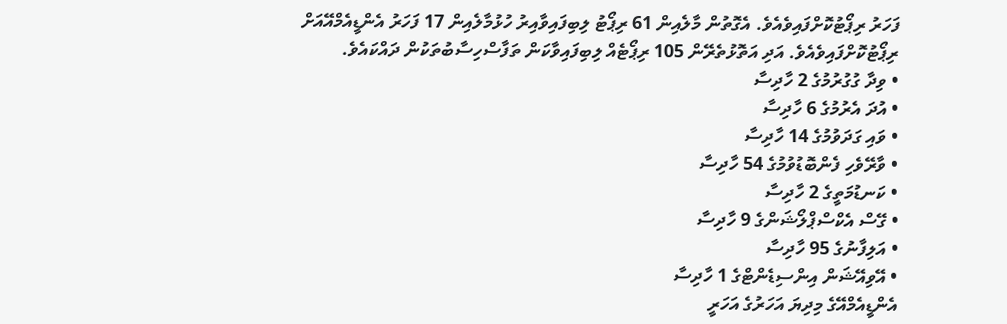ފަހަރު ރިޕޯޓުކޮށްފައިވެއެވެ. އެގޮތުން މާލެއިން 61 ރިޕޯޓު ލިބިފައިވާއިރު ހުޅުމާލެއިން 17 ފަހަރު އެންޑީއެމްއޭއަށް ރިޕޯޓުކޮށްފައިވެއެވެ. އަދި އަތޮޅުތެރޭން 105 ރިޕޯޓެއް ލިބިފައިވާކަން ތަފާސްހިސާބުތަކުން ދައްކައެވެ.
• ވިދާ ގުގުރުމުގެ 2 ހާދިސާ
• އުދަ އެރުމުގެ 6 ހާދިސާ
• ވައި ގަދަވުމުގެ 14 ހާދިސާ
• ވާރޭވެހި ފެންބޮޑުވުމުގެ 54 ހާދިސާ
• ކަނޑުމަތީގެ 2 ހާދިސާ
• ގޭސް އެކްސްޕްލޯޝަންގެ 9 ހާދިސާ
• އަލިފާނުގެ 95 ހާދިސާ
• އޭވިއޭޝަން އިންސިޑެންޓްގެ 1 ހާދިސާ
އެންޑީއެމްއޭގެ މިދިޔަ އަހަރުގެ އަހަރީ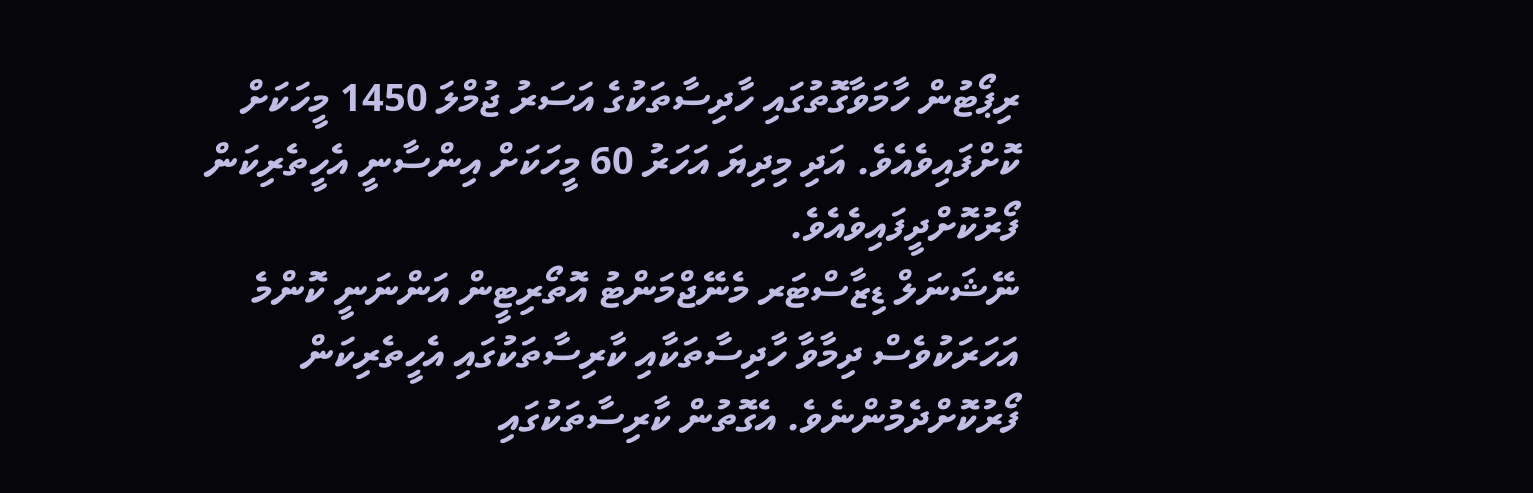ރިޕޯޓުން ހާމަވާގޮތުގައި ހާދިސާތަކުގެ އަސަރު ޖުމްލަ 1450 މީހަކަށް ކޮށްފައިވެއެވެ. އަދި މިދިޔަ އަހަރު 60 މީހަކަށް އިންސާނީ އެހީތެރިކަން ފޯރުކޮށްދީފައިވެއެވެ.
ނޭޝަނަލް ޑިޒާސްޓަރ މެނޭޖްމަންޓު އޮތޯރިޓީން އަންނަނީ ކޮންމެ އަހަރަކުވެސް ދިމާވާ ހާދިސާތަކާއި ކާރިސާތަކުގައި އެހީތެރިކަން ފޯރުކޮށްދެމުންނެވެ. އެގޮތުން ކާރިސާތަކުގައި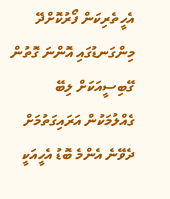އެހީތެރިކަން ފޯރުކޮށްދޭ މިންގަނޑުގައި އޮންނަ ގޮތުން ގޭބިސީއަކަށް ލިބޭ ގެއްލުމަކުން އަރައިގަތުމަށް ދެވޭނެ އެންމެ ބޮޑު އެހީއަކީ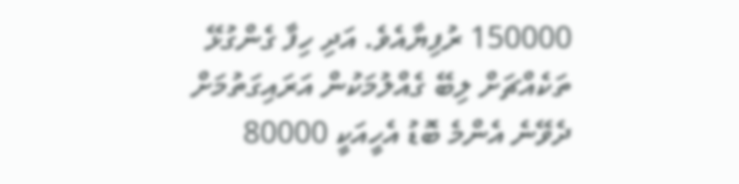150000 ރުފިޔާއެވެ. އަދި ހިފާ ގެންގުޅޭ ތަކެއްޗަށް ލިބޭ ގެއްލުމަކުން އަރައިގަތުމަށް ދެވޭނެ އެންމެ ބޮޑު އެހީއަކީ 80000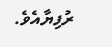ރުފިޔާއެވެ.